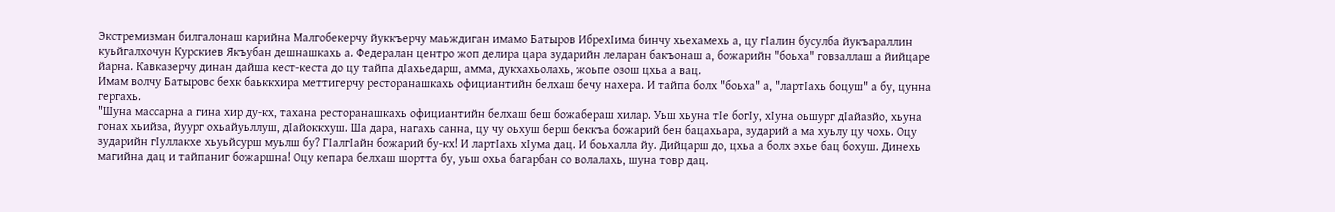Экстремизман билгалонаш карийна Малгобекерчу йуккъерчу маьждиган имамо Батыров ИбрехӀима бинчу хьехамехь а, цу гӀалин бусулба йукъараллин куьйгалхочун Курскиев Якъубан дешнашкахь а. Федералан центро жоп делира цара зударийн леларан бакъонаш а, божарийн "боьха" говзаллаш а йийцаре йарна. Кавказерчу динан дайша кест-кеста до цу тайпа дӀахьедарш, амма, дукхахьолахь, жоьпе озош цхьа а вац.
Имам волчу Батыровс бехк баьккхира меттигерчу ресторанашкахь официантийн белхаш бечу нахера. И тайпа болх "боьха" а, "лартIахь боцуш" а бу, цунна гергахь.
"Шуна массарна а гина хир ду-кх, тахана ресторанашкахь официантийн белхаш беш божабераш хилар. Уьш хьуна тIе богIу, хIуна оьшург дIайазйо, хьуна гонах хьийза, йуург охьайуьллуш, дIайоккхуш. Ша дара, нагахь санна, цу чу оьхуш берш беккъа божарий бен бацахьара, зударий а ма хуьлу цу чохь. Оцу зударийн гIуллакхе хьуьйсурш муьлш бу? ГIалгIайн божарий бу-кх! И лартIахь хIума дац. И боьхалла йу. Дийцарш до, цхьа а болх эхье бац бохуш. Динехь магийна дац и тайпаниг божаршна! Оцу кепара белхаш шортта бу, уьш охьа багарбан со волалахь, шуна товр дац.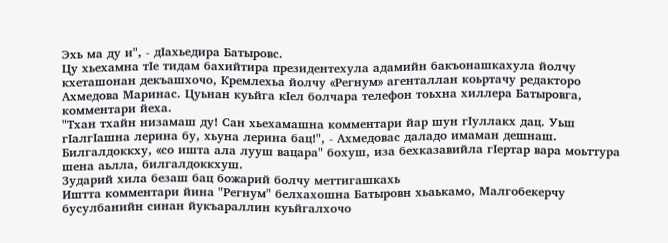Эхь ма ду и", - дIахьедира Батыровс.
Цу хьехамна тӀе тидам бахийтира президентехула адамийн бакъонашкахула йолчу кхеташонан декъашхочо, Кремлехьа йолчу «Регнум» агенталлан коьртачу редакторо Ахмедова Маринас. Цуьнан куьйга кӀел болчара телефон тоьхна хиллера Батыровга, комментари йеха.
"Тхан тхайн низамаш ду! Сан хьехамашна комментари йар шун гӀуллакх дац. Уьш гӀалгӀашна лерина бу, хьуна лерина бац!", - Ахмедовас даладо имаман дешнаш. Билгалдоккху, «со ишта ала лууш вацара" бохуш, иза бехказавийла гIертар вара моьттура шена аьлла, билгалдоккхуш.
Зударий хила безаш бац божарий болчу меттигашкахь
Иштта комментари йина "Регнум" белхахошна Батыровн хьаькамо, Малгобекерчу бусулбанийн синан йукъараллин куьйгалхочо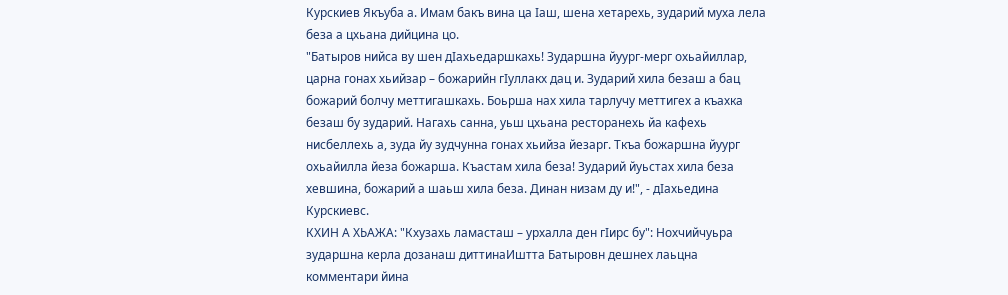Курскиев Якъуба а. Имам бакъ вина ца Iаш, шена хетарехь, зударий муха лела беза а цхьана дийцина цо.
"Батыров нийса ву шен дIахьедаршкахь! Зударшна йуург-мерг охьайиллар, царна гонах хьийзар – божарийн гIуллакх дац и. Зударий хила безаш а бац божарий болчу меттигашкахь. Боьрша нах хила тарлучу меттигех а къахка безаш бу зударий. Нагахь санна, уьш цхьана ресторанехь йа кафехь нисбеллехь а, зуда йу зудчунна гонах хьийза йезарг. Ткъа божаршна йуург охьайилла йеза божарша. Къастам хила беза! Зударий йуьстах хила беза хевшина, божарий а шаьш хила беза. Динан низам ду и!", - дIахьедина Курскиевс.
КХИН А ХЬАЖА: "Кхузахь ламасташ – урхалла ден гIирс бу": Нохчийчуьра зударшна керла дозанаш диттинаИштта Батыровн дешнех лаьцна комментари йина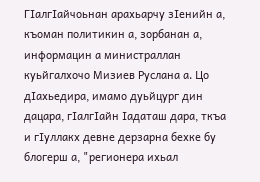ГӀалгӀайчоьнан арахьарчу зӀенийн а, къоман политикин а, зорбанан а, информацин а министраллан куьйгалхочо Мизиев Руслана а. Цо дӀахьедира, имамо дуьйцург дин дацара, гӀалгӀайн Iадаташ дара, ткъа и гIуллакх девне дерзарна бехке бу блогерш а, "регионера ихьал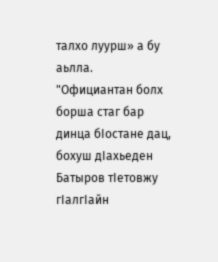талхо луурш» а бу аьлла.
"Официантан болх борша стаг бар динца бIостане дац, бохуш дIахьеден Батыров тIетовжу гӀалгӀайн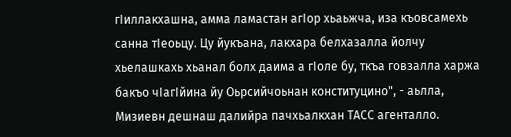гӀиллакхашна, амма ламастан агӀор хьаьжча, иза къовсамехь санна тӀеоьцу. Цу йукъана, лакхара белхазалла йолчу хьелашкахь хьанал болх даима а гӀоле бу, ткъа говзалла харжа бакъо чӀагӀйина йу Оьрсийчоьнан конституцино", - аьлла, Мизиевн дешнаш далийра пачхьалкхан ТАСС агенталло.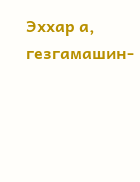Эххар а, гезгамашин-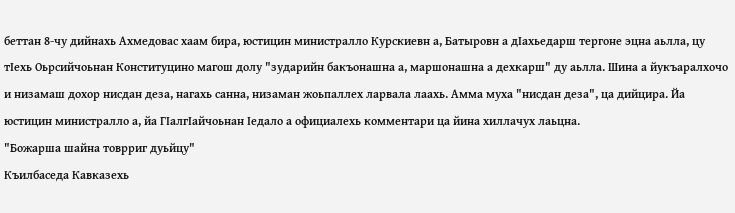беттан 8-чу дийнахь Ахмедовас хаам бира, юстицин министралло Курскиевн а, Батыровн а дӀахьедарш тергоне эцна аьлла, цу тӀехь Оьрсийчоьнан Конституцино магош долу "зударийн бакъонашна а, маршонашна а дехкарш" ду аьлла. Шина а йукъаралхочо и низамаш дохор нисдан деза, нагахь санна, низаман жоьпаллех ларвала лаахь. Амма муха "нисдан деза", ца дийцира. Йа юстицин министралло а, йа ГӀалгӀайчоьнан Ӏедало а официалехь комментари ца йина хиллачух лаьцна.
"Божарша шайна товрриг дуьйцу"
Къилбаседа Кавказехь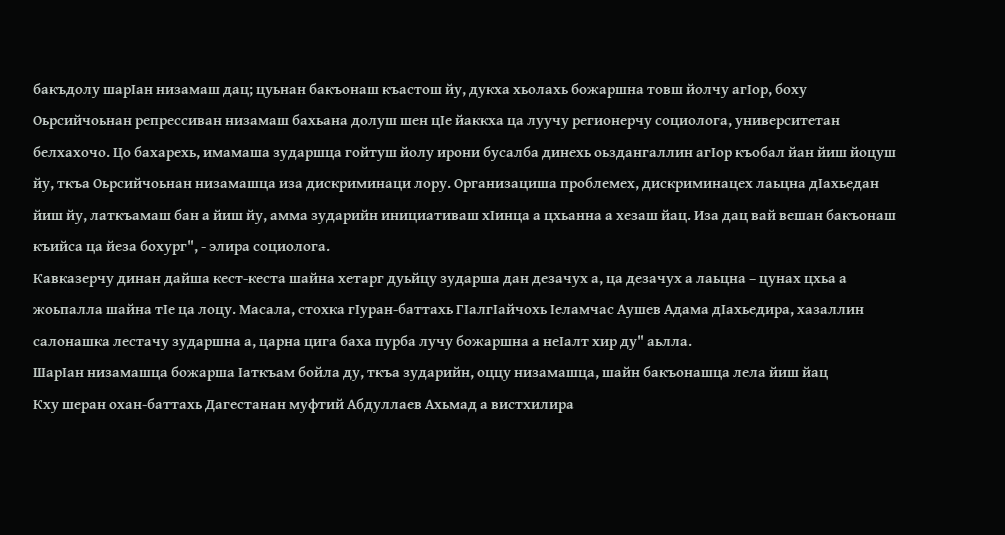бакъдолу шарӀан низамаш дац; цуьнан бакъонаш къастош йу, дукха хьолахь божаршна товш йолчу агIор, боху Оьрсийчоьнан репрессиван низамаш бахьана долуш шен цӀе йаккха ца луучу регионерчу социолога, университетан белхахочо. Цо бахарехь, имамаша зударшца гойтуш йолу ирони бусалба динехь оьздангаллин агӀор къобал йан йиш йоцуш йу, ткъа Оьрсийчоьнан низамашца иза дискриминаци лору. Организациша проблемех, дискриминацех лаьцна дIахьедан йиш йу, латкъамаш бан а йиш йу, амма зударийн инициативаш хӀинца а цхьанна а хезаш йац. Иза дац вай вешан бакъонаш къийса ца йеза бохург", - элира социолога.
Кавказерчу динан дайша кест-кеста шайна хетарг дуьйцу зударша дан дезачух а, ца дезачух а лаьцна – цунах цхьа а жоьпалла шайна тӀе ца лоцу. Масала, стохка гIуран-баттахь ГӀалгӀайчохь Iеламчас Аушев Адама дӀахьедира, хазаллин салонашка лестачу зударшна а, царна цига баха пурба лучу божаршна а неIалт хир ду" аьлла.
ШарӀан низамашца божарша Ӏаткъам бойла ду, ткъа зударийн, оццу низамашца, шайн бакъонашца лела йиш йац
Кху шеран охан-баттахь Дагестанан муфтий Абдуллаев Ахьмад а вистхилира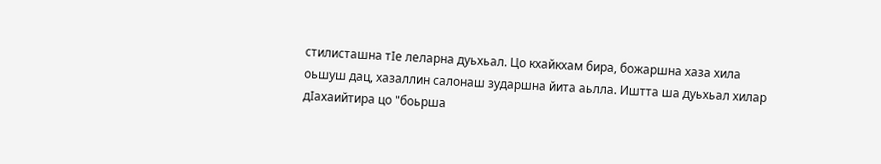стилисташна тIе леларна дуьхьал. Цо кхайкхам бира, божаршна хаза хила оьшуш дац, хазаллин салонаш зударшна йита аьлла. Иштта ша дуьхьал хилар дIахаийтира цо "боьрша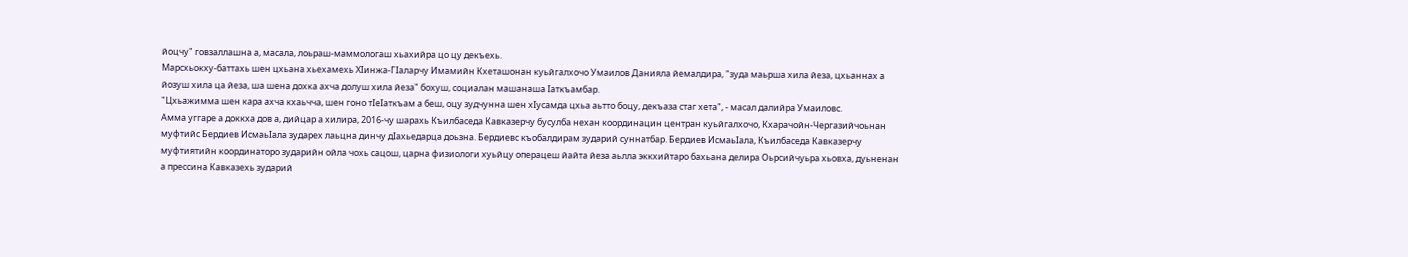йоцчу" говзаллашна а, масала, лоьраш-маммологаш хьахийра цо цу декъехь.
Марсхьокху-баттахь шен цхьана хьехамехь ХӀинжа-ГӀаларчу Имамийн Кхеташонан куьйгалхочо Умаилов Данияла йемалдира, "зуда маьрша хила йеза, цхьаннах а йозуш хила ца йеза, ша шена дохка ахча долуш хила йеза" бохуш, социалан машанаша Iаткъамбар.
"Цхьажимма шен кара ахча кхаьчча, шен гоно тIеIаткъам а беш, оцу зудчунна шен хIусамда цхьа аьтто боцу, декъаза стаг хета", - масал далийра Умаиловс.
Амма уггаре а доккха дов а, дийцар а хилира, 2016-чу шарахь Къилбаседа Кавказерчу бусулба нехан координацин центран куьйгалхочо, Кхарачойн-Чергазийчоьнан муфтийс Бердиев ИсмаьӀала зударех лаьцна динчу дӀахьедарца доьзна. Бердиевс къобалдирам зударий суннатбар. Бердиев ИсмаьIала, Къилбаседа Кавказерчу муфтиятийн координаторо зударийн ойла чохь сацош, царна физиологи хуьйцу операцеш йайта йеза аьлла эккхийтаро бахьана делира Оьрсийчуьра хьовха, дуьненан а прессина Кавказехь зударий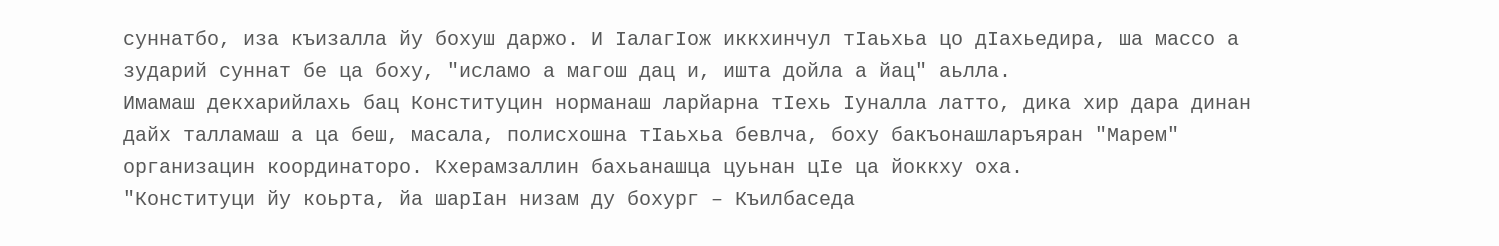суннатбо, иза къизалла йу бохуш даржо. И IалагIож иккхинчул тIаьхьа цо дIахьедира, ша массо а зударий суннат бе ца боху, "исламо а магош дац и, ишта дойла а йац" аьлла.
Имамаш декхарийлахь бац Конституцин норманаш ларйарна тIехь Iуналла латто, дика хир дара динан дайх талламаш а ца беш, масала, полисхошна тIаьхьа бевлча, боху бакъонашларъяран "Марем" организацин координаторо. Кхерамзаллин бахьанашца цуьнан цӀе ца йоккху оха.
"Конституци йу коьрта, йа шарӀан низам ду бохург – Къилбаседа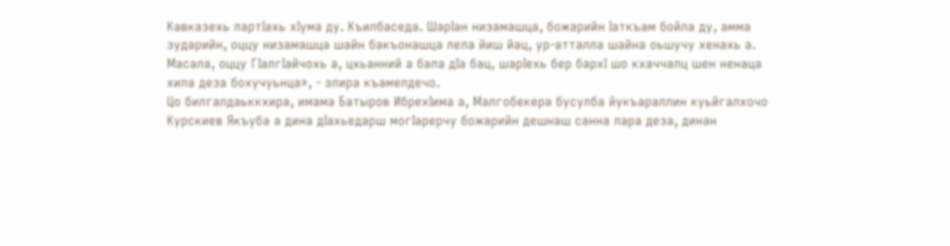Кавказехь лартIахь хIума ду. Къилбаседа. ШарӀан низамашца, божарийн Ӏаткъам бойла ду, амма зударийн, оццу низамашца шайн бакъонашца лела йиш йац, ур-атталла шайна оьшучу хенахь а. Масала, оццу ГӀалгӀайчохь а, цхьанний а бала дIа бац, шарIехь бер бархI шо кхаччалц шен ненаца хила деза бохучуьнца», - элира къамелдечо.
Цо билгалдаьккхира, имама Батыров ИбрехӀима а, Малгобекера бусулба йукъараллин куьйгалхочо Курскиев Якъуба а дина дӀахьедарш могӀарерчу божарийн дешнаш санна лара деза, динан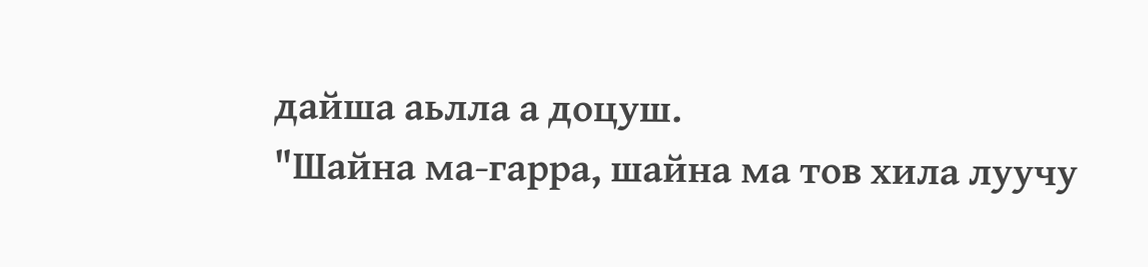дайша аьлла а доцуш.
"Шайна ма-гарра, шайна ма тов хила луучу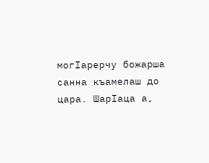могӀарерчу божарша санна къамелаш до цара. ШарӀаца а,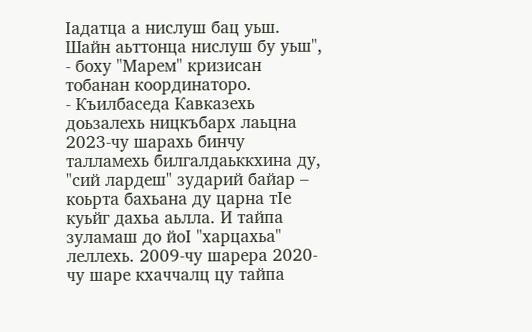Ӏадатца а нислуш бац уьш. Шайн аьттонца нислуш бу уьш", - боху "Марем" кризисан тобанан координаторо.
- Къилбаседа Кавказехь доьзалехь ницкъбарх лаьцна 2023-чу шарахь бинчу талламехь билгалдаьккхина ду, "сий лардеш" зударий байар – коьрта бахьана ду царна тIе куьйг дахьа аьлла. И тайпа зуламаш до йоӀ "харцахьа" леллехь. 2009-чу шарера 2020-чу шаре кхаччалц цу тайпа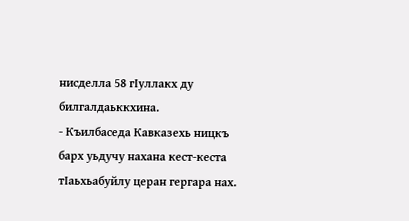нисделла 58 гӀуллакх ду билгалдаьккхина.
- Къилбаседа Кавказехь ницкъ барх уьдучу нахана кест-кеста тIаьхьабуйлу церан гергара нах.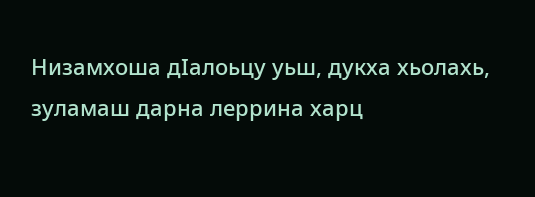Низамхоша дӀалоьцу уьш, дукха хьолахь, зуламаш дарна леррина харц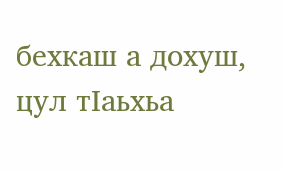бехкаш а дохуш, цул тӀаьхьа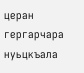церан гергарчара нуьцкъала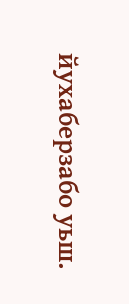йухаберзабо уьш.